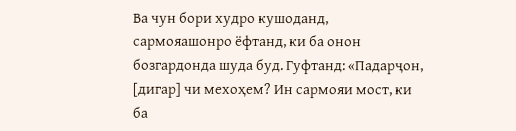Ва чун бори худро кушоданд, сармояашонро ёфтанд, ки ба онон бозгардонда шуда буд. Гуфтанд: «Падарҷон, [дигар] чи мехоҳем? Ин сармояи мост, ки ба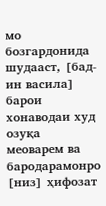мо бозгардонида шудааст, [бад-ин васила] барои хонаводаи худ озуқа меоварем ва бародарамонро [низ] ҳифозат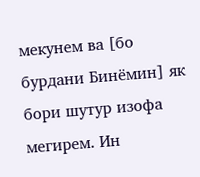мекунем ва [бо бурдани Бинёмин] як бори шутур изофа мегирем. Ин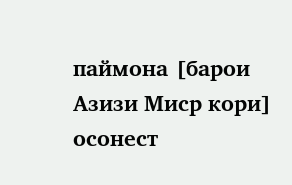паймона [барои Азизи Миср кори] осонест